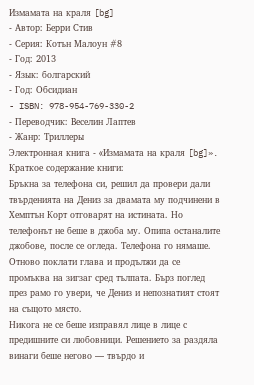Измамата на краля [bg]
- Автор: Берри Стив
- Серия: Котън Малоун #8
- Год: 2013
- Язык: болгарский
- Год: Обсидиан
- ISBN: 978-954-769-330-2
- Переводчик: Веселин Лаптев
- Жанр: Триллеры
Электронная книга - «Измамата на краля [bg]». Краткое содержание книги:
Бръкна за телефона си, решил да провери дали твърденията на Дениз за двамата му подчинени в Хемптън Корт отговарят на истината. Но телефонът не беше в джоба му. Опипа останалите джобове, после се огледа. Телефона го нямаше. Отново поклати глава и продължи да се промъква на зигзаг сред тълпата. Бърз поглед през рамо го увери, че Дениз и непознатият стоят на същото място.
Никога не се беше изправял лице в лице с предишните си любовници. Решението за раздяла винаги беше негово — твърдо и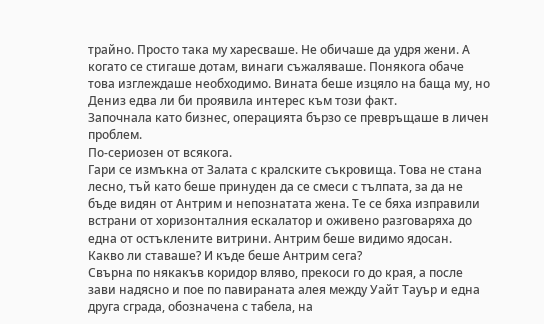трайно. Просто така му харесваше. Не обичаше да удря жени. А когато се стигаше дотам, винаги съжаляваше. Понякога обаче това изглеждаше необходимо. Вината беше изцяло на баща му, но Дениз едва ли би проявила интерес към този факт.
Започнала като бизнес, операцията бързо се превръщаше в личен проблем.
По-сериозен от всякога.
Гари се измъкна от Залата с кралските съкровища. Това не стана лесно, тъй като беше принуден да се смеси с тълпата, за да не бъде видян от Антрим и непознатата жена. Те се бяха изправили встрани от хоризонталния ескалатор и оживено разговаряха до една от остъклените витрини. Антрим беше видимо ядосан.
Какво ли ставаше? И къде беше Антрим сега?
Свърна по някакъв коридор вляво, прекоси го до края, а после зави надясно и пое по павираната алея между Уайт Тауър и една друга сграда, обозначена с табела, на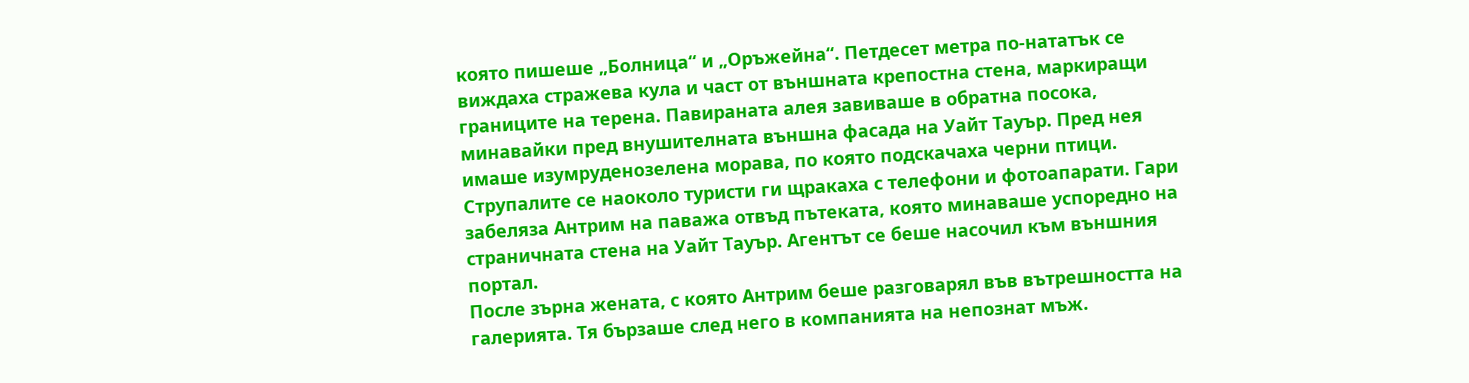която пишеше „Болница“ и „Оръжейна“. Петдесет метра по-нататък се виждаха стражева кула и част от външната крепостна стена, маркиращи границите на терена. Павираната алея завиваше в обратна посока, минавайки пред внушителната външна фасада на Уайт Тауър. Пред нея имаше изумруденозелена морава, по която подскачаха черни птици. Струпалите се наоколо туристи ги щракаха с телефони и фотоапарати. Гари забеляза Антрим на паважа отвъд пътеката, която минаваше успоредно на страничната стена на Уайт Тауър. Агентът се беше насочил към външния портал.
После зърна жената, с която Антрим беше разговарял във вътрешността на галерията. Тя бързаше след него в компанията на непознат мъж.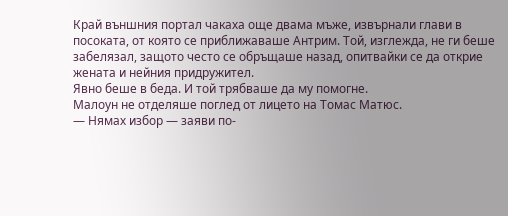Край външния портал чакаха още двама мъже, извърнали глави в посоката, от която се приближаваше Антрим. Той, изглежда, не ги беше забелязал, защото често се обръщаше назад, опитвайки се да открие жената и нейния придружител.
Явно беше в беда. И той трябваше да му помогне.
Малоун не отделяше поглед от лицето на Томас Матюс.
— Нямах избор — заяви по-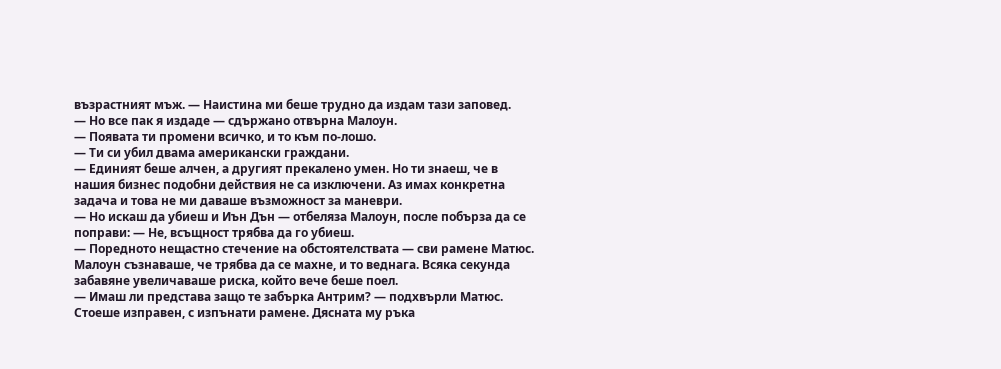възрастният мъж. — Наистина ми беше трудно да издам тази заповед.
— Но все пак я издаде — сдържано отвърна Малоун.
— Появата ти промени всичко, и то към по-лошо.
— Ти си убил двама американски граждани.
— Единият беше алчен, а другият прекалено умен. Но ти знаеш, че в нашия бизнес подобни действия не са изключени. Аз имах конкретна задача и това не ми даваше възможност за маневри.
— Но искаш да убиеш и Иън Дън — отбеляза Малоун, после побърза да се поправи: — Не, всъщност трябва да го убиеш.
— Поредното нещастно стечение на обстоятелствата — сви рамене Матюс.
Малоун съзнаваше, че трябва да се махне, и то веднага. Всяка секунда забавяне увеличаваше риска, който вече беше поел.
— Имаш ли представа защо те забърка Антрим? — подхвърли Матюс.
Стоеше изправен, с изпънати рамене. Дясната му ръка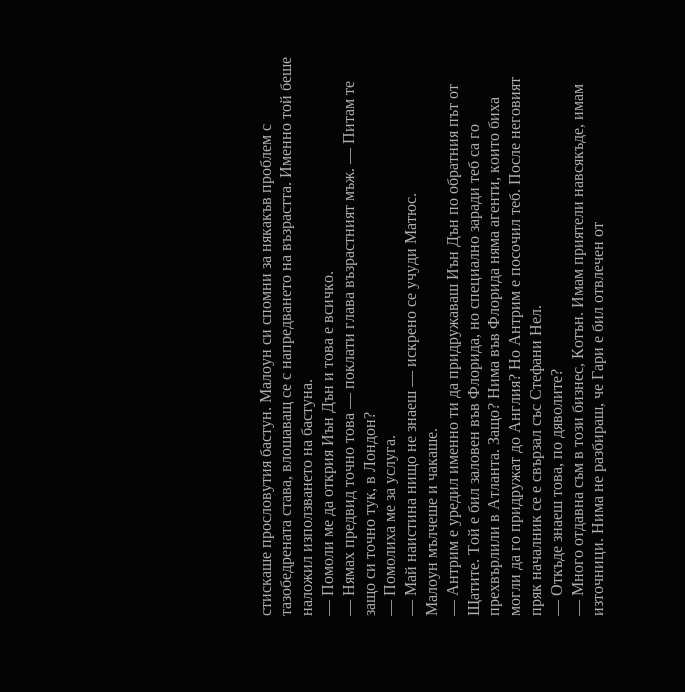стискаше прословутия бастун. Малоун си спомни за някакъв проблем с тазобедрената става, влошаващ се с напредването на възрастта. Именно той беше наложил използването на бастуна.
— Помоли ме да открия Иън Дън и това е всичко.
— Нямах предвид точно това — поклати глава възрастният мъж. — Питам те защо си точно тук, в Лондон?
— Помолиха ме за услуга.
— Май наистина нищо не знаеш — искрено се учуди Матюс.
Малоун мълчеше и чакаше.
— Антрим е уредил именно ти да придружаваш Иън Дън по обратния път от Щатите. Той е бил заловен във Флорида, но специално заради теб са го прехвърлили в Атланта. Защо? Нима във Флорида няма агенти, които биха могли да го придружат до Англия? Но Антрим е посочил теб. После неговият пряк началник се е свързал със Стефани Нел.
— Откъде знаеш това, по дяволите?
— Много отдавна съм в този бизнес, Котън. Имам приятели навсякъде, имам източници. Нима не разбираш, че Гари е бил отвлечен от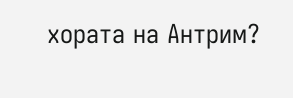хората на Антрим?